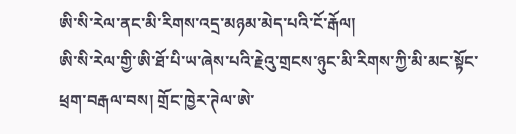ཨི་སི་རེལ་ནང་མི་རིགས་འདྲ་མཉམ་མེད་པའི་ངོ་རྒོལ།
ཨི་སི་རེལ་གྱི་ཨི་ཐོ་པི་ཡ་ཞེས་པའི་རྗེའུ་གྲངས་ཉུང་མི་རིགས་ཀྱི་མི་མང་སྟོང་ཕྲག་བརྒལ་བས། གྲོང་ཁྱེར་ཊེལ་ཨེ་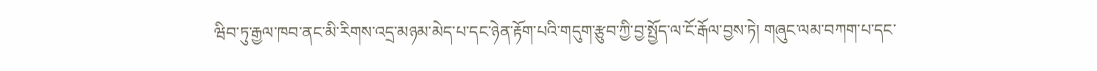ཝིབ་ཏུ་རྒྱལ་ཁབ་ནང་མི་རིགས་འདྲ་མཉམ་མེད་པ་དང་ཉེན་རྟོག་པའི་གདུག་རྩུབ་ཀྱི་བྱ་སྤྱོད་ལ་ངོ་རྒོལ་བྱས་ཏེ། གཞུང་ལམ་བཀག་པ་དང་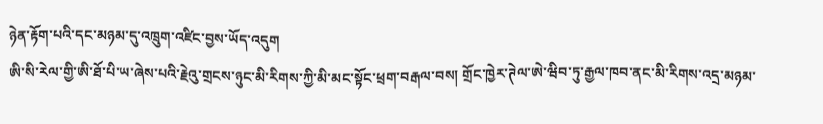ཉེན་རྟོག་པའི་དང་མཉམ་དུ་འཁྲུག་འཛིང་བྱས་ཡོད་འདུག
ཨི་སི་རེལ་གྱི་ཨི་ཐོ་པི་ཡ་ཞེས་པའི་རྗེའུ་གྲངས་ཉུང་མི་རིགས་ཀྱི་མི་མང་སྟོང་ཕྲག་བརྒལ་བས། གྲོང་ཁྱེར་ཊེལ་ཨེ་ཝིབ་ཏུ་རྒྱལ་ཁབ་ནང་མི་རིགས་འདྲ་མཉམ་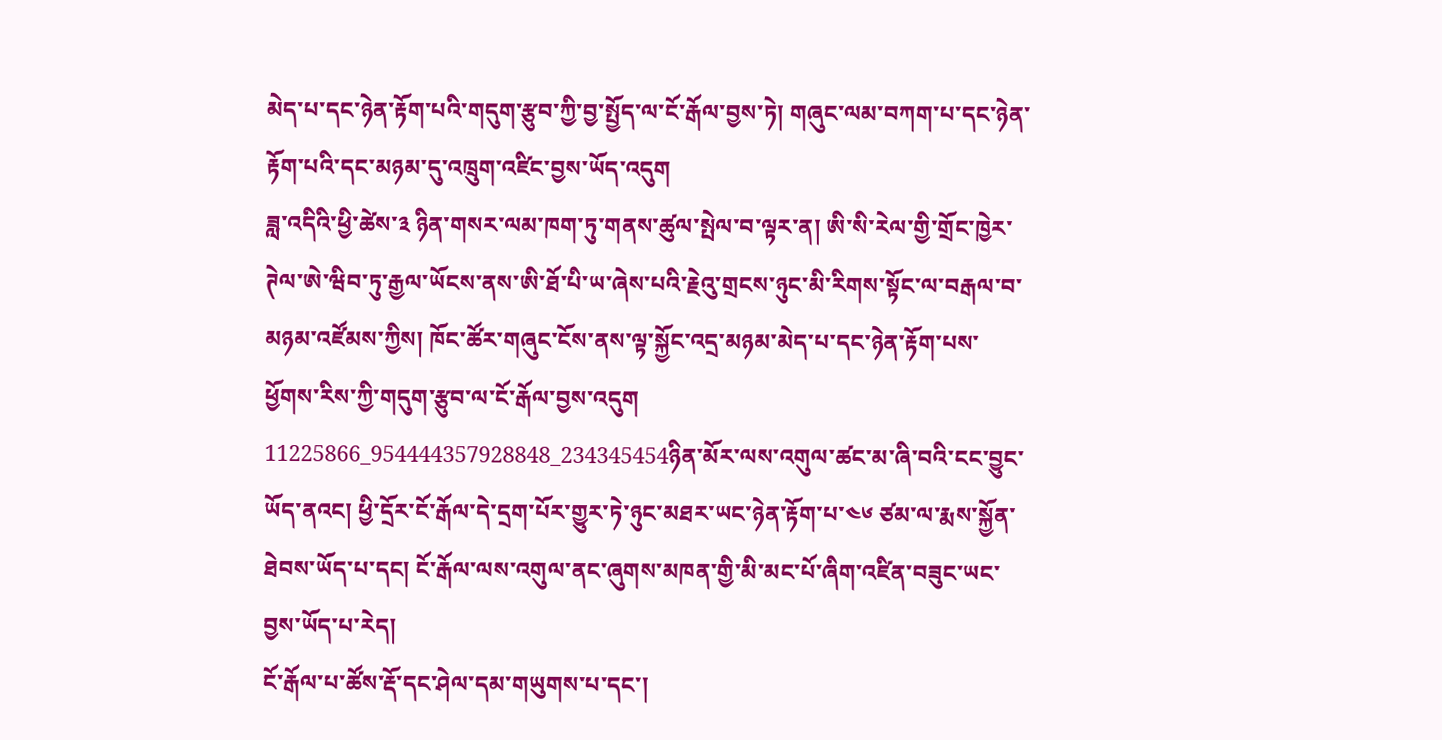མེད་པ་དང་ཉེན་རྟོག་པའི་གདུག་རྩུབ་ཀྱི་བྱ་སྤྱོད་ལ་ངོ་རྒོལ་བྱས་ཏེ། གཞུང་ལམ་བཀག་པ་དང་ཉེན་རྟོག་པའི་དང་མཉམ་དུ་འཁྲུག་འཛིང་བྱས་ཡོད་འདུག
ཟླ་འདིའི་ཕྱི་ཚེས་༣ ཉིན་གསར་ལམ་ཁག་ཏུ་གནས་ཚུལ་སྤེལ་བ་ལྟར་ན། ཨི་སི་རེལ་གྱི་གྲོང་ཁྱེར་ཊེལ་ཨེ་ཝིབ་ཏུ་རྒྱལ་ཡོངས་ནས་ཨི་ཐོ་པི་ཡ་ཞེས་པའི་རྗེའུ་གྲངས་ཉུང་མི་རིགས་སྟོང་ལ་བརྒལ་བ་མཉམ་འཛོམས་ཀྱིས། ཁོང་ཚོར་གཞུང་ངོས་ནས་ལྟ་སྐྱོང་འདྲ་མཉམ་མེད་པ་དང་ཉེན་རྟོག་པས་ཕྱོགས་རིས་ཀྱི་གདུག་རྩུབ་ལ་ངོ་རྒོལ་བྱས་འདུག
11225866_954444357928848_234345454ཉིན་མོར་ལས་འགུལ་ཚང་མ་ཞི་བའི་ངང་བྱུང་ཡོད་ནའང། ཕྱི་དྲོར་ངོ་རྒོལ་དེ་དྲག་པོར་གྱུར་ཏེ་ཉུང་མཐར་ཡང་ཉེན་རྟོག་པ་༤༦ ཙམ་ལ་རྨས་སྐྱོན་ཐེབས་ཡོད་པ་དང། ངོ་རྒོལ་ལས་འགུལ་ནང་ཞུགས་མཁན་གྱི་མི་མང་པོ་ཞིག་འཛིན་བཟུང་ཡང་བྱས་ཡོད་པ་རེད།
ངོ་རྒོལ་པ་ཚོས་རྡོ་དང་ཤེལ་དམ་གཡུགས་པ་དང་།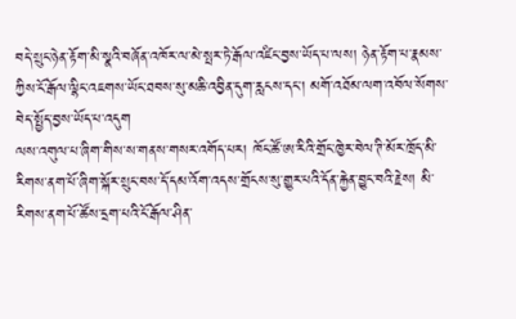བདེ་སྲུང་ཉེན་རྟོག་མི་སྣའི་བཞོན་འཁོར་ལ་མེ་སྤར་ཏེ་རྒོལ་འཛིང་བྱས་ཡོད་པ་ལས། ཉེན་རྟོག་པ་རྣམས་ཀྱིས་ངོ་རྒོལ་ལྷིང་འཇགས་ཡོང་ཐབས་སུ་མཆི་འབྱིན་དུག་རླངས་དང་། མགོ་འཐོམ་ལག་འབོལ་སོགས་བེད་སྤྱོད་བྱས་ཡོད་པ་འདུག
ལས་འགུལ་པ་ཞིག་གིས་ས་གནས་གསར་འགོད་པར། ཁོང་ཚོ་ཨ་རིའི་གྲོང་ཁྱེར་བེལ་ཊི་མོར་ཁྲོད་མི་རིགས་ནག་པོ་ཞིག་སྐོར་སྲུང་བས་དོ་དམ་འོག་འདས་གྲོངས་སུ་གྱུར་པའི་དོན་རྐྱེན་བྱུང་བའི་རྗེས། མི་རིགས་ནག་པོ་ཚོས་དྲག་པའི་ངོ་རྒོལ་ཤིན་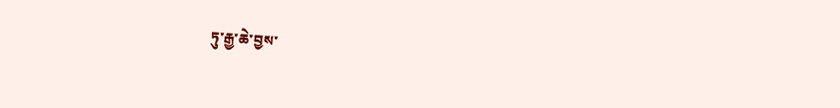ཏུ་རྒྱ་ཆེ་བྱས་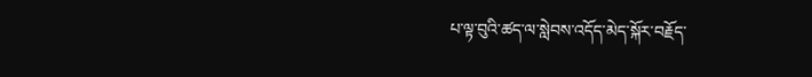པ་ལྟ་བུའི་ཚད་ལ་སླེབས་འདོད་མེད་སྐོར་བརྗོད་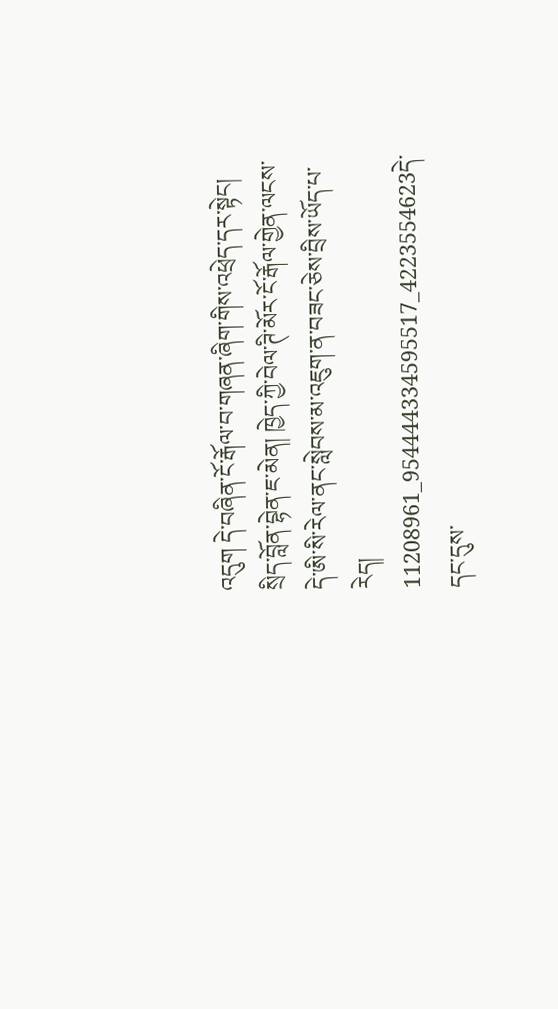འདུག དེ་བཞིན་ངོ་རྒོལ་བ་གཞན་ཞིག་གིས་འཕྲེད་དར་སྟེང། སྲིད་བློན་བྷེན་ཇ་མེན། ཁྱེད་ཀྱི་བེལ་ཊི་མོར་ངོ་རྒོལ་གྱེན་ལངས་དེ་ཨི་སི་རེལ་ནང་སླེབས་མ་འཇུག་ན་བཟང་ཅེས་བྲིས་ཡོད་པ་རེད།
11208961_954444334595517_4223554623དེ་དང་དུས་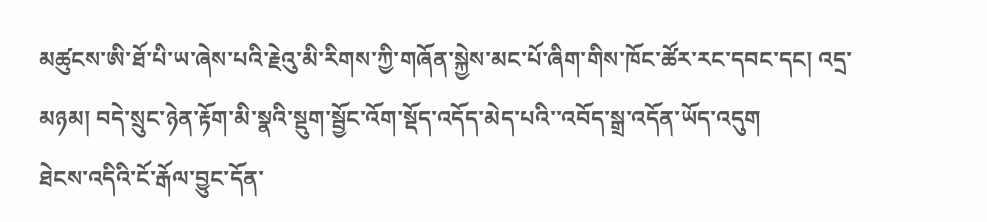མཚུངས་ཨི་ཐོ་པི་ཡ་ཞེས་པའི་རྗེའུ་མི་རིགས་ཀྱི་གཞོན་སྐྱེས་མང་པོ་ཞིག་གིས་ཁོང་ཚོར་རང་དབང་དང། འདྲ་མཉམ། བདེ་སྲུང་ཉེན་རྟོག་མི་སྣའི་སྡུག་སྦྱོང་འོག་སྡོད་འདོད་མེད་པའི་་འབོད་སྒྲ་འདོན་ཡོད་འདུག
ཐེངས་འདིའི་ངོ་རྒོལ་བྱུང་དོན་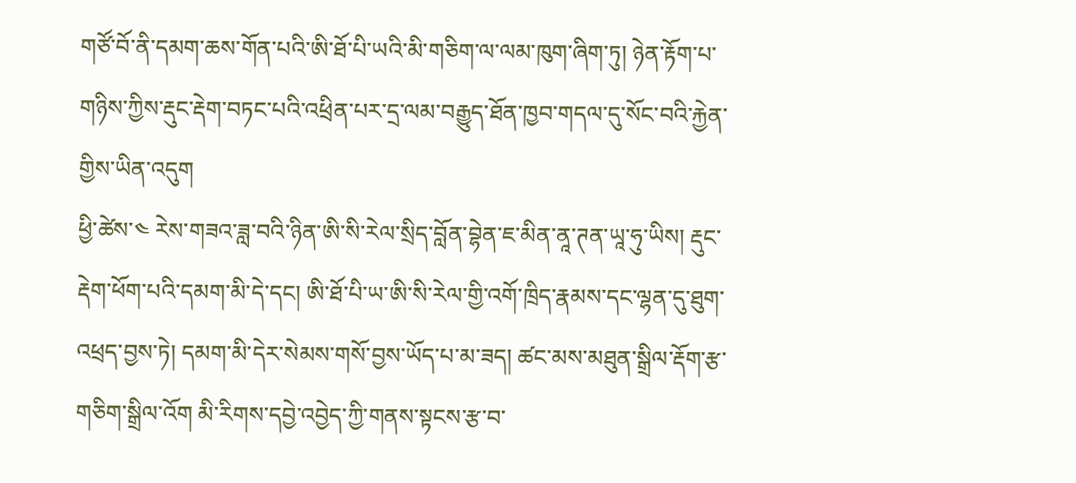གཙོ་བོ་ནི་དམག་ཆས་གོན་པའི་ཨི་ཐོ་པི་ཡའི་མི་གཅིག་ལ་ལམ་ཁུག་ཞིག་ཏུ། ཉེན་རྟོག་པ་གཉིས་ཀྱིས་རྡུང་རྡེག་བཏང་པའི་འཕྲིན་པར་དྲ་ལམ་བརྒྱུད་ཐོན་ཁྱབ་གདལ་དུ་སོང་བའི་རྐྱེན་གྱིས་ཡིན་འདུག
ཕྱི་ཚེས་༤ རེས་གཟའ་ཟླ་བའི་ཉིན་ཨི་སི་རེལ་སྲིད་བློན་བྷེན་ཇ་མིན་ནཱ་ཊན་ཡཱ་ཧུ་ཡིས། རྡུང་རྡེག་ཕོག་པའི་དམག་མི་དེ་དང། ཨི་ཐོ་པི་ཡ་ཨི་སི་རེལ་གྱི་འགོ་ཁྲིད་རྣམས་དང་ལྷན་དུ་ཐུག་འཕྲད་བྱས་ཏེ། དམག་མི་དེར་སེམས་གསོ་བྱས་ཡོད་པ་མ་ཟད། ཚང་མས་མཐུན་སྒྲིལ་རྡོག་རྩ་གཅིག་སྒྲིལ་འོག མི་རིགས་དབྱེ་འབྱེད་ཀྱི་གནས་སྟངས་རྩ་བ་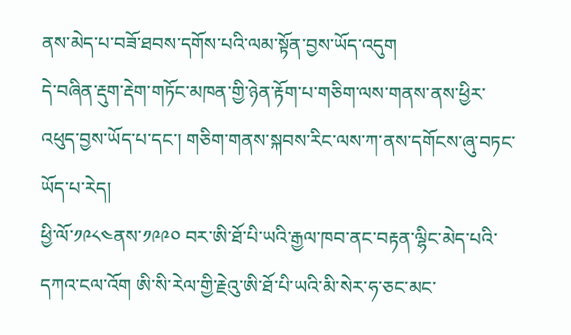ནས་མེད་པ་བཟོ་ཐབས་དགོས་པའི་ལམ་སྟོན་བྱས་ཡོད་འདུག
དེ་བཞིན་རྡུག་རྡེག་གཏོང་མཁན་གྱི་ཉེན་རྟོག་པ་གཅིག་ལས་གནས་ནས་ཕྱིར་འཕུད་བྱས་ཡོད་པ་དང་། གཅིག་གནས་སྐབས་རིང་ལས་ཀ་ནས་དགོངས་ཞུ་བཏང་ཡོད་པ་རེད།
ཕྱི་ལོ་༡༩༨༤ནས་༡༩༩༠ བར་ཨི་ཐོ་པི་ཡའི་རྒྱལ་ཁབ་ནང་བརྟན་ལྷིང་མེད་པའི་དཀའ་ངལ་འོག ཨི་སི་རེལ་གྱི་རྗེའུ་ཨི་ཐོ་པི་ཡའི་མི་སེར་ཧ་ཅང་མང་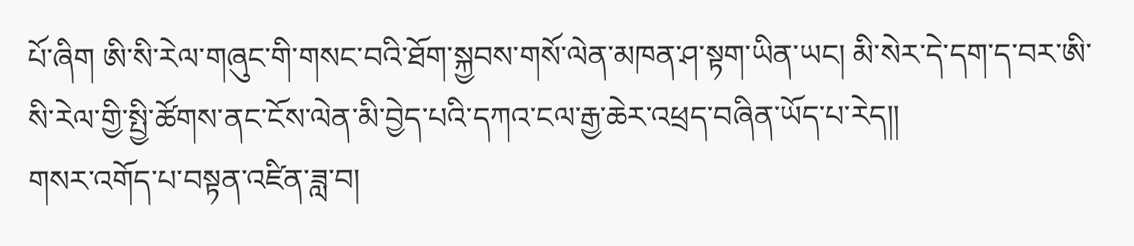པོ་ཞིག ཨི་སི་རེལ་གཞུང་གི་གསང་བའི་ཐོག་སྐྱབས་གསོ་ལེན་མཁན་ཤ་སྟག་ཡིན་ཡང། མི་སེར་དེ་དག་ད་བར་ཨི་སི་རེལ་གྱི་སྤྱི་ཚོགས་ནང་ངོས་ལེན་མི་བྱེད་པའི་དཀའ་ངལ་རྒྱ་ཆེར་འཕྲད་བཞིན་ཡོད་པ་རེད།།
གསར་འགོད་པ་བསྟན་འཛིན་ཟླ་བ།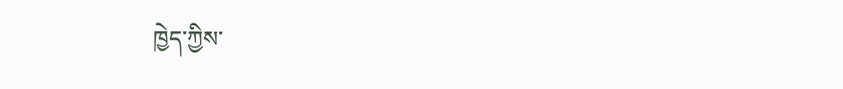ཁྱེད་ཀྱིས་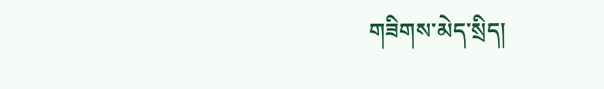གཟིགས་མེད་སྲིད།